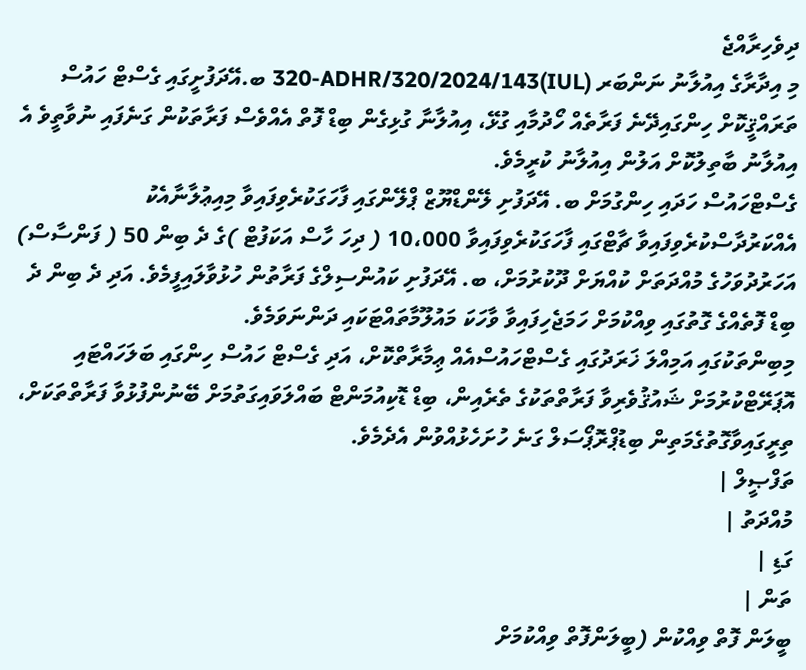ދިވެހިރާއްޖެ
މި އިދާރާގެ އިއުލާނު ނަންބަރ (IUL)320-ADHR/320/2024/143 ބ.އޭދަފުށީގައި ގެސްޓް ހައުސް ތަރައްޤީކޮށް ހިންގައިދޭނެ ފަރާތެއް ހޯދުމާއި ގުޅޭ، އިއުލާނާ ގުޅިގެން ބިޑް ފޮތް އެއްވެސް ފަރާތަކުން ގަނެފައި ނުވާތީވެ އެ އިއުލާނު ބާތިލުކޮށް އަލުން އިއުލާނު ކުރީމެވެ.
ގެސްޓްހައުސް ހަދައި ހިންގުމަށް ބ. އޭދަފުށި ލޭންޑްޔޫޒް ޕްލޭންގައި ފާހަގަކުރެވިފައިވާ މިއިޢުލާނާއެކު އެއްކަރުދާސްކުރެވިފައިވާ ޗާޓްގައި ފާހަގަކުރެވިފައިވާ 10،000 ( ދިހަ ހާސް އަކަފުޓް )ގެ ދެ ބިން 50 ( ފަންސާސް) އަހަރުދުވަހުގެ މުއްދަތަށް ކުއްޔަށް ދޫކުރުމަށް، ބ. އޭދަފުށި ކައުންސިލްގެ ފަރާތުން ހުޅުވާލައިފީމެވެ. އަދި ދެ ބިން ދެ ބިޑް ފޮތެއްގެ ގޮތުގައި ވިއްކުމަށް ހަމަޖެހިފައިވާ ވާހަކަ މައުލޫމާތައްޓަކައި ދަންނަވަމެވެ.
މިބިންތަކުގައި އަމިއްލަ ޚަރަދުގައި ގެސްޓްހައުސްއެއް ޢިމާރާތްކޮށް، އަދި ގެސްޓް ހައުސް ހިންގައި ބަލަހައްޓައި އޮޕަރޭޓްކުރުމަށް ޝައުޤުވެރިވާ ފަރާތްތަކުގެ ތެރެއިން، ބިޑް ޑޮކިއުމަންޓް ބައްލަވައިގަތުމަށް ބޭނުންފުޅުވާ ފަރާތްތަކަށް، ތިރީގައިވާގޮތުގެމަތިން ބިޑުޕްރޮޕޯސަލް ގަނެ ހުށަހެޅުއްވުން އެދެމެވެ.
ތަފްޞީލް |
މުއްދަތު |
ގަޑި |
ތަން |
ބީލަން ފޮތް ވިއްކުން (ބީލަންފޮތް ވިއްކުމަށް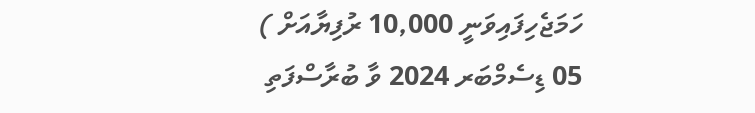ހަމަޖެހިފައިވަނީ 10,000 ރުފިޔާއަށް )
05 ޑިސެމްބަރ 2024 ވާ ބުރާސްފަތި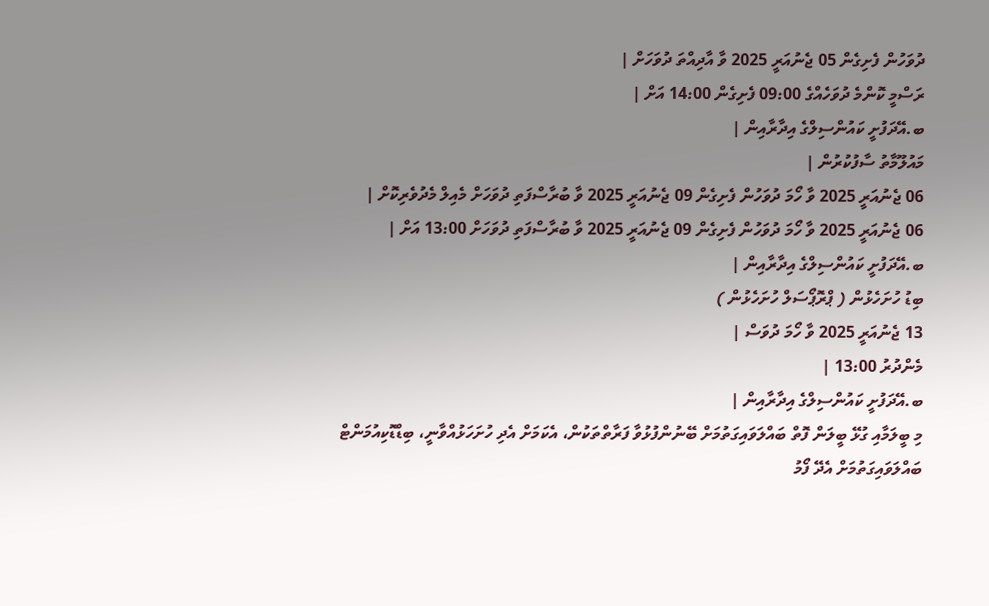ދުވަހުން ފެށިގެން 05 ޖެނުއަރީ 2025 ވާ އާދިއްތަ ދުވަހަށް |
ރަސްމީ ކޮންމެ ދުވަހެއްގެ 09:00 ފެށިގެން 14:00 އަށް |
ބ.އޭދަފުށީ ކައުންސިލްގެ އިދާރާއިން |
މައުލޫމާތު ސާފުކުރުން |
06 ޖެނުއަރީ 2025 ވާ ހޯމަ ދުވަހުން ފެށިގެން 09 ޖެނުއަރީ 2025 ވާ ބުރާސްފަތި ދުވަހަށް މެއިލް މެދުވެރިކޮށް |
06 ޖެނުއަރީ 2025 ވާ ހޯމަ ދުވަހުން ފެށިގެން 09 ޖެނުއަރީ 2025 ވާ ބުރާސްފަތި ދުވަހަށް 13:00 އަށް |
ބ.އޭދަފުށީ ކައުންސިލްގެ އިދާރާއިން |
ބިޑު ހުށަހެޅުން ( ޕްރޮޕޯސަލް ހުށަހެޅުން )
13 ޖެނުއަރީ 2025 ވާ ހޯމަ ދުވަސް |
މެންދުރު 13:00 |
ބ.އޭދަފުށީ ކައުންސިލްގެ އިދާރާއިން |
މި ބީލަމާއި ގުޅޭ ބީލަން ފޮތް ބައްލަވައިގަތުމަށް ބޭނުންފުޅުވާ ފަރާތްތަކުން، އެކަމަށް އެދި ހުށަހަޅުއްވާނީ، ބިޑްޑޮކިއުމަންޓް ބައްލަވައިގަތުމަށް އެދޭ ފޯމު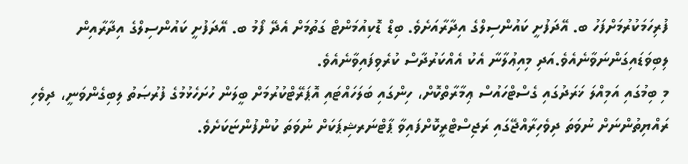ފުރިހަމަކުރުމަށްފަހު ބ. އޭދަފުށީ ކައުންސިލްގެ އިދާރާއަށެވެ. ބިޑް ޑޮކިއުމަންޓް ގަތުމަށް އެދޭ ފޯމު ބ. އޭދަފުށީ ކައުންސިލްގެ އިދާރާއިން ލިބިވަޑައިގަންނަވާނެއެވެ.އަދި މިއިޢުލާނާ އެކު އެއްކަރުދާސް ކުރެވިފައިވާނެއެވެ.
މި ބިމުގައި އަމިއްލަ ޚަރަދުގައި ގެސްޓްހައުސް ޢިމާރާތްކޮށް، ހިންގައި ބަލަހައްޓައި އޮޕަރޭޓްކުރުމަށް ބީލަން ހުށަހެޅުމުގެ ފުރުޞަތު ލިބިގެންވަނީ، ދިވެހި ރައްޔިތުންނަށް ނުވަތަ ދިވެހިރާއްޖޭގައި ރަޖިސްޓްރީކޮށްފައިވާ ޕާޓްނަރޝިޕަކަށް ނުވަތަ ކުންފުންޏަކަށެވެ.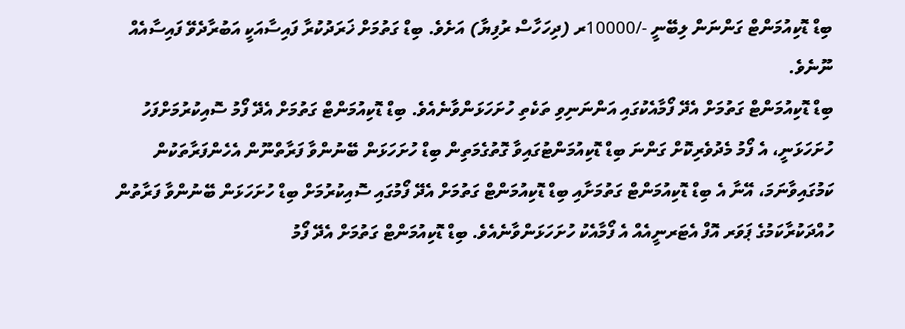ބިޑް ޑޮކިއުމަންޓް ގަންނަން ލިބޭނީ -/10000ރ (ދިހަހާސް ރުފިޔާ) އަށެވެ. ބިޑް ގަތުމަށް ޚަރަދުކުރާ ފައިސާއަކީ އަބުރާދެވޭ ފައިސާއެއް ނޫނެވެ.
ބިޑް ޑޮކިއުމަންޓް ގަތުމަށް އެދޭ ފޯމާއެކުގައި އަންނަނިވި ތަކެތި ހުށަހަޅަންވާނެއެވެ. ބިޑް ޑޮކިއުމަންޓް ގަތުމަށް އެދޭ ފޯމު ސޮއިކުރުމަށްފަހު ހުށަހަޅަނީ، އެ ފޯމު މެދުވެރިކޮށް ގަންނަ ބިޑް ޑޮކިއުމަންޓުގައިވާ ގޮތުގެމަތިން ބިޑް ހުށަހަޅަން ބޭނުންވާ ފަރާތްނޫން އެހެންފަރާތަކުން ކަމުގައިވާނަމަ، އޭނާ އެ ބިޑް ޑޮކިއުމަންޓް ގަތުމަށާއި ބިޑް ޑޮކިއުމަންޓް ގަތުމަށް އެދޭ ފޯމުގައި ސޮއިކުރުމަށް ބިޑް ހުށަހަޅަން ބޭނުންވާ ފަރާތުން ހުއްދަކުރާކަމުގެ ޕަވަރ އޮފް އެޓަރނީއެއް އެ ފޯމާއެކު ހުށަހަޅަންވާނެއެވެ. ބިޑް ޑޮކިއުމަންޓް ގަތުމަށް އެދޭ ފޯމު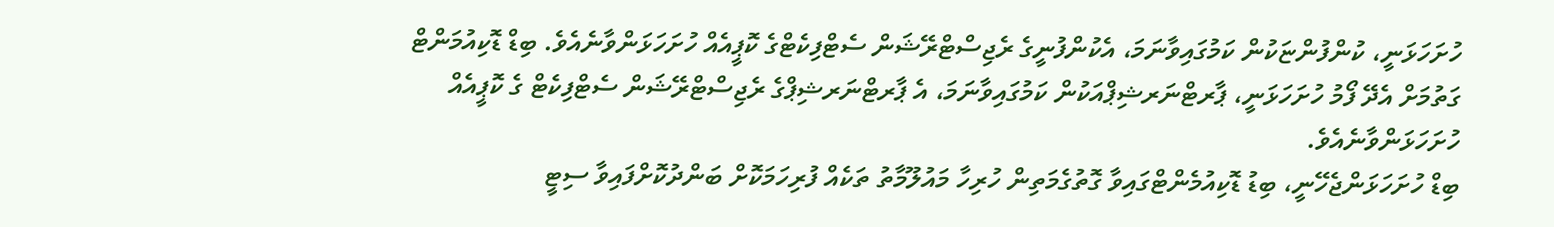ހުށަހަޅަނީ، ކުންފުންޏަކުން ކަމުގައިވާނަމަ، އެކުންފުނީގެ ރެޖިސްޓްރޭޝަން ސެޓްފިކެޓްގެ ކޮޕީއެއް ހުށަހަޅަންވާނެއެވެ. ބިޑް ޑޮކިއުމަންޓް ގަތުމަށް އެދޭ ފޯމު ހުށަހަޅަނީ، ޕާރޓްނަރޝިޕްއަކުން ކަމުގައިވާނަމަ، އެ ޕާރޓްނަރޝިޕްގެ ރެޖިސްޓްރޭޝަން ސެޓްފިކެޓް ގެ ކޮޕީއެއް ހުށަހަޅަންވާނެއެވެ.
ބިޑް ހުށަހަޅަންޖެހޭނީ، ބިޑު ޑޮކިއުމެންޓްގައިވާ ގޮތުގެމަތިން ހުރިހާ މައުލޫމާތު ތަކެއް ފުރިހަމަކޮށް ބަންދުކޮށްފައިވާ ސިޓީ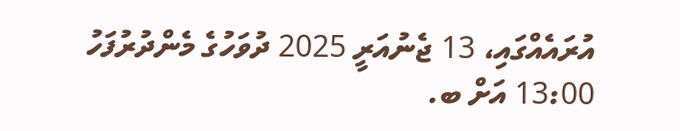އުރައެއްގައި، 13 ޖެނުއަރީ 2025 ދުވަހުގެ މެންދުރުފަހު 13:00 އަށް ބ.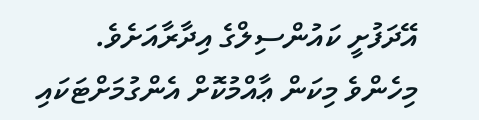އޭދަފުށީ ކައުންސިލްގެ އިދާރާއަށެވެ.
މިހެންވެ މިކަން ޢާއްމުކޮށް އެންގުމަށްޓަކައި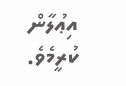އިޢުލާން ކުރީމެވެ.